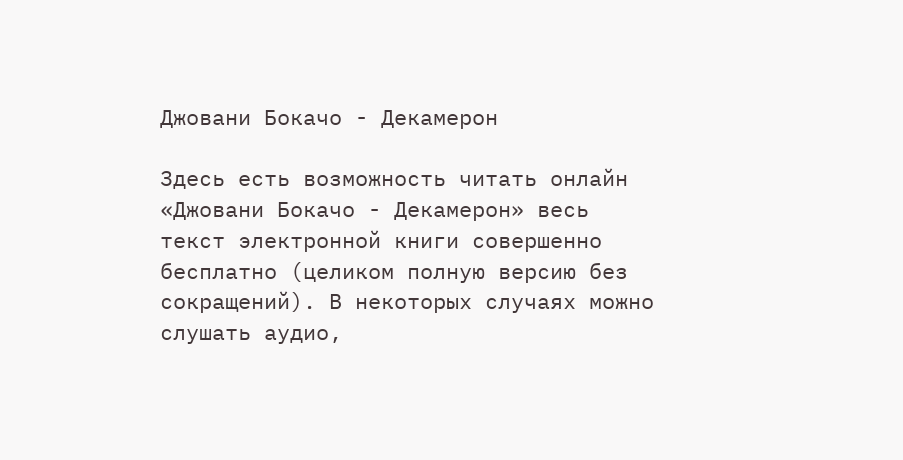Джовани Бокачо - Декамерон

Здесь есть возможность читать онлайн «Джовани Бокачо - Декамерон» весь текст электронной книги совершенно бесплатно (целиком полную версию без сокращений). В некоторых случаях можно слушать аудио,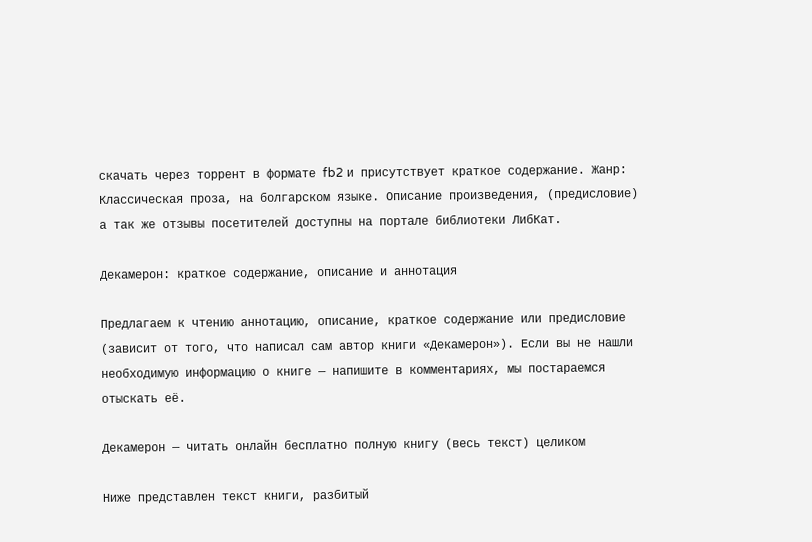скачать через торрент в формате fb2 и присутствует краткое содержание. Жанр: Классическая проза, на болгарском языке. Описание произведения, (предисловие) а так же отзывы посетителей доступны на портале библиотеки ЛибКат.

Декамерон: краткое содержание, описание и аннотация

Предлагаем к чтению аннотацию, описание, краткое содержание или предисловие (зависит от того, что написал сам автор книги «Декамерон»). Если вы не нашли необходимую информацию о книге — напишите в комментариях, мы постараемся отыскать её.

Декамерон — читать онлайн бесплатно полную книгу (весь текст) целиком

Ниже представлен текст книги, разбитый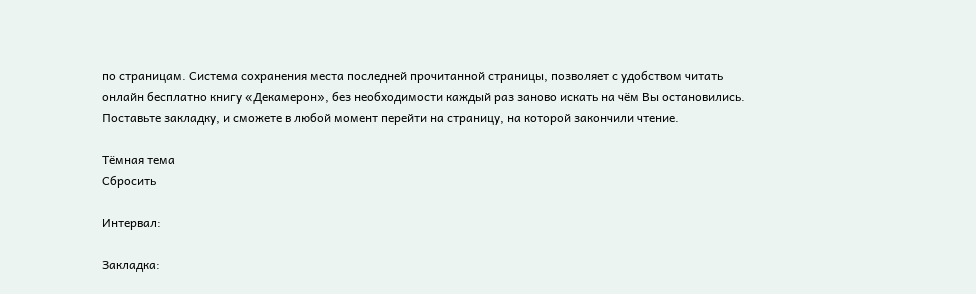по страницам. Система сохранения места последней прочитанной страницы, позволяет с удобством читать онлайн бесплатно книгу «Декамерон», без необходимости каждый раз заново искать на чём Вы остановились. Поставьте закладку, и сможете в любой момент перейти на страницу, на которой закончили чтение.

Тёмная тема
Сбросить

Интервал:

Закладка: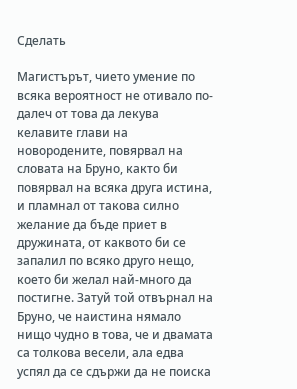Сделать

Магистърът, чието умение по всяка вероятност не отивало по-далеч от това да лекува келавите глави на новородените, повярвал на словата на Бруно, както би повярвал на всяка друга истина, и пламнал от такова силно желание да бъде приет в дружината, от каквото би се запалил по всяко друго нещо, което би желал най-много да постигне. Затуй той отвърнал на Бруно, че наистина нямало нищо чудно в това, че и двамата са толкова весели, ала едва успял да се сдържи да не поиска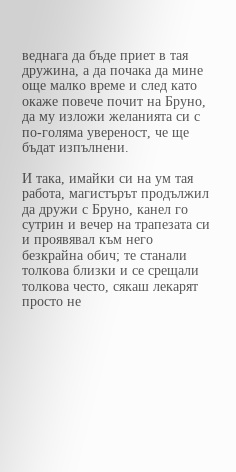веднага да бъде приет в тая дружина, а да почака да мине още малко време и след като окаже повече почит на Бруно, да му изложи желанията си с по-голяма увереност, че ще бъдат изпълнени.

И така, имайки си на ум тая работа, магистърът продължил да дружи с Бруно, канел го сутрин и вечер на трапезата си и проявявал към него безкрайна обич; те станали толкова близки и се срещали толкова често, сякаш лекарят просто не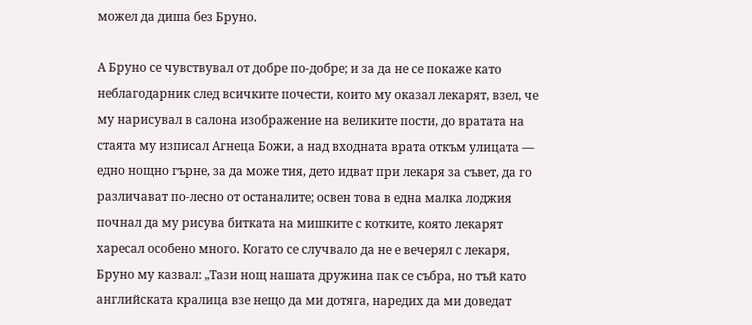можел да диша без Бруно.

А Бруно се чувствувал от добре по-добре; и за да не се покаже като неблагодарник след всичките почести, които му оказал лекарят, взел, че му нарисувал в салона изображение на великите пости, до вратата на стаята му изписал Агнеца Божи, а над входната врата откъм улицата — едно нощно гърне, за да може тия, дето идват при лекаря за съвет, да го различават по-лесно от останалите; освен това в една малка лоджия почнал да му рисува битката на мишките с котките, която лекарят харесал особено много. Когато се случвало да не е вечерял с лекаря, Бруно му казвал: „Тази нощ нашата дружина пак се събра, но тъй като английската кралица взе нещо да ми дотяга, наредих да ми доведат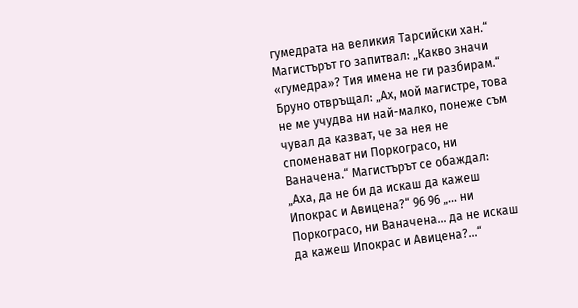гумедрата на великия Тарсийски хан.“ Магистърът го запитвал: „Какво значи «гумедра»? Тия имена не ги разбирам.“ Бруно отвръщал: „Ах, мой магистре, това не ме учудва ни най-малко, понеже съм чувал да казват, че за нея не споменават ни Поркограсо, ни Ваначена.“ Магистърът се обаждал: „Аха, да не би да искаш да кажеш Ипокрас и Авицена?“ 96 96 „… ни Поркограсо, ни Ваначена… да не искаш да кажеш Ипокрас и Авицена?…“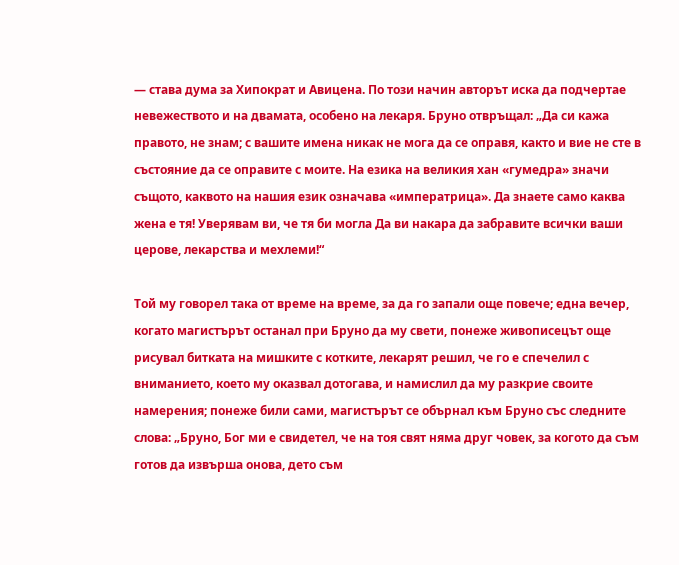— става дума за Хипократ и Авицена. По този начин авторът иска да подчертае невежеството и на двамата, особено на лекаря. Бруно отвръщал: „Да си кажа правото, не знам; с вашите имена никак не мога да се оправя, както и вие не сте в състояние да се оправите с моите. На езика на великия хан «гумедра» значи същото, каквото на нашия език означава «императрица». Да знаете само каква жена е тя! Уверявам ви, че тя би могла Да ви накара да забравите всички ваши церове, лекарства и мехлеми!“

Той му говорел така от време на време, за да го запали още повече; една вечер, когато магистърът останал при Бруно да му свети, понеже живописецът още рисувал битката на мишките с котките, лекарят решил, че го е спечелил с вниманието, което му оказвал дотогава, и намислил да му разкрие своите намерения; понеже били сами, магистърът се обърнал към Бруно със следните слова: „Бруно, Бог ми е свидетел, че на тоя свят няма друг човек, за когото да съм готов да извърша онова, дето съм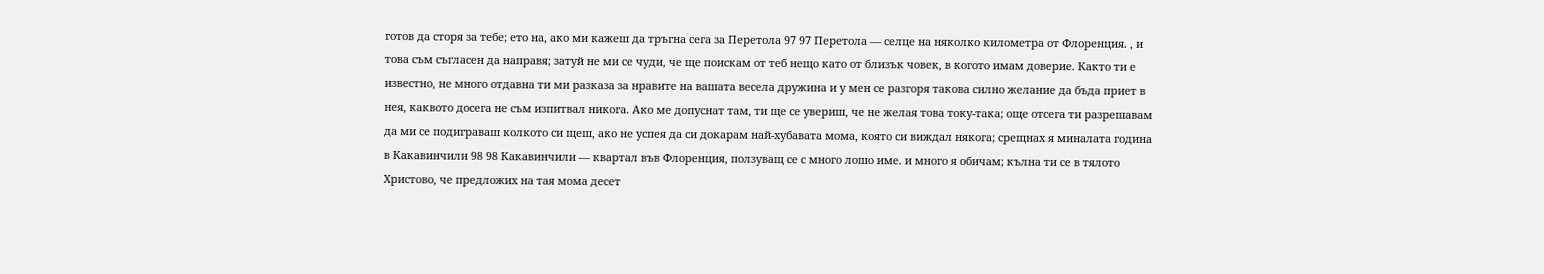готов да сторя за тебе; ето на, ако ми кажеш да тръгна сега за Перетола 97 97 Перетола — селце на няколко километра от Флоренция. , и това съм съгласен да направя; затуй не ми се чуди, че ще поискам от теб нещо като от близък човек, в когото имам доверие. Както ти е известно, не много отдавна ти ми разказа за нравите на вашата весела дружина и у мен се разгоря такова силно желание да бъда приет в нея, каквото досега не съм изпитвал никога. Ако ме допуснат там, ти ще се увериш, че не желая това току-така; още отсега ти разрешавам да ми се подиграваш колкото си щеш, ако не успея да си докарам най-хубавата мома, която си виждал някога; срещнах я миналата година в Какавинчили 98 98 Какавинчили — квартал във Флоренция, ползуващ се с много лошо име. и много я обичам; кълна ти се в тялото Христово, че предложих на тая мома десет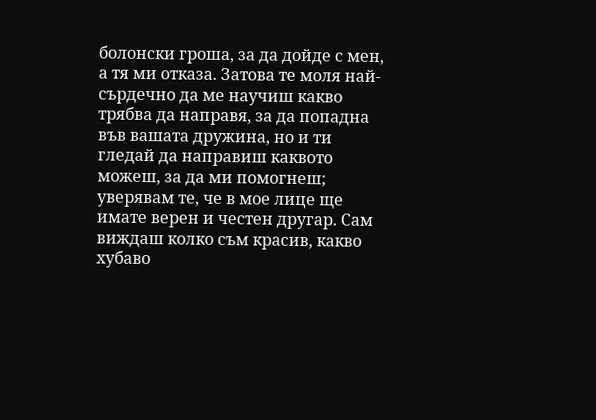болонски гроша, за да дойде с мен, а тя ми отказа. Затова те моля най-сърдечно да ме научиш какво трябва да направя, за да попадна във вашата дружина, но и ти гледай да направиш каквото можеш, за да ми помогнеш; уверявам те, че в мое лице ще имате верен и честен другар. Сам виждаш колко съм красив, какво хубаво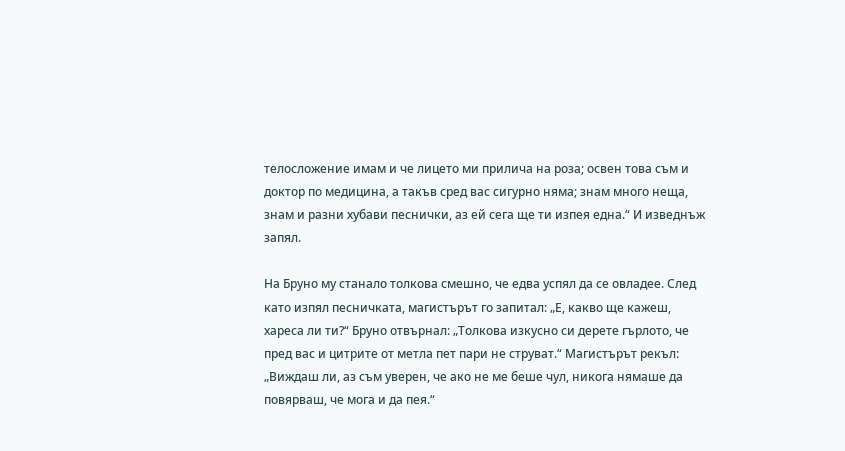телосложение имам и че лицето ми прилича на роза; освен това съм и доктор по медицина, а такъв сред вас сигурно няма; знам много неща, знам и разни хубави песнички, аз ей сега ще ти изпея една.“ И изведнъж запял.

На Бруно му станало толкова смешно, че едва успял да се овладее. След като изпял песничката, магистърът го запитал: „Е, какво ще кажеш, хареса ли ти?“ Бруно отвърнал: „Толкова изкусно си дерете гърлото, че пред вас и цитрите от метла пет пари не струват.“ Магистърът рекъл: „Виждаш ли, аз съм уверен, че ако не ме беше чул, никога нямаше да повярваш, че мога и да пея.“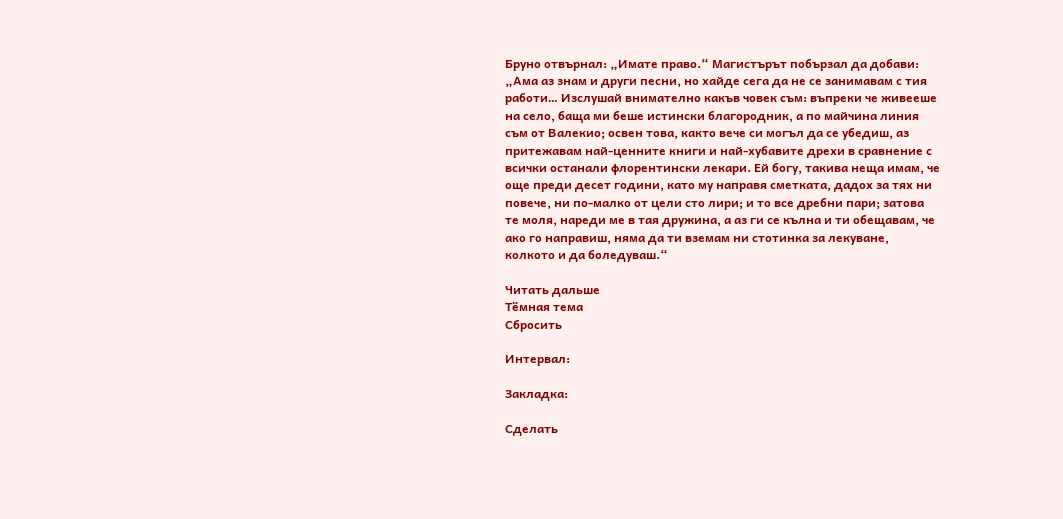Бруно отвърнал: „Имате право.“ Магистърът побързал да добави: „Ама аз знам и други песни, но хайде сега да не се занимавам с тия работи… Изслушай внимателно какъв човек съм: въпреки че живееше на село, баща ми беше истински благородник, а по майчина линия съм от Валекио; освен това, както вече си могъл да се убедиш, аз притежавам най-ценните книги и най-хубавите дрехи в сравнение с всички останали флорентински лекари. Ей богу, такива неща имам, че още преди десет години, като му направя сметката, дадох за тях ни повече, ни по-малко от цели сто лири; и то все дребни пари; затова те моля, нареди ме в тая дружина, а аз ги се кълна и ти обещавам, че ако го направиш, няма да ти вземам ни стотинка за лекуване, колкото и да боледуваш.“

Читать дальше
Тёмная тема
Сбросить

Интервал:

Закладка:

Сделать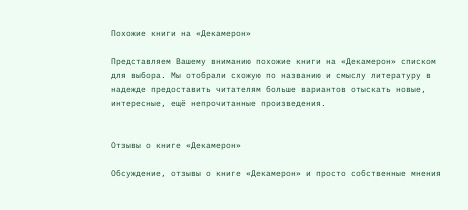Похожие книги на «Декамерон»

Представляем Вашему вниманию похожие книги на «Декамерон» списком для выбора. Мы отобрали схожую по названию и смыслу литературу в надежде предоставить читателям больше вариантов отыскать новые, интересные, ещё непрочитанные произведения.


Отзывы о книге «Декамерон»

Обсуждение, отзывы о книге «Декамерон» и просто собственные мнения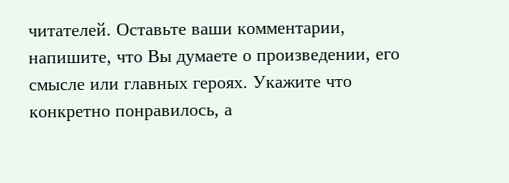читателей. Оставьте ваши комментарии, напишите, что Вы думаете о произведении, его смысле или главных героях. Укажите что конкретно понравилось, а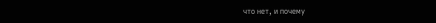что нет, и почему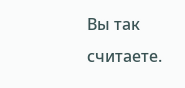Вы так считаете.